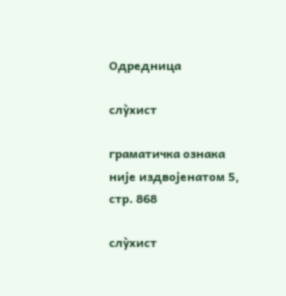Одредница

слу̀хист

граматичка ознака није издвојенатом 5, стр. 868

слу̀хист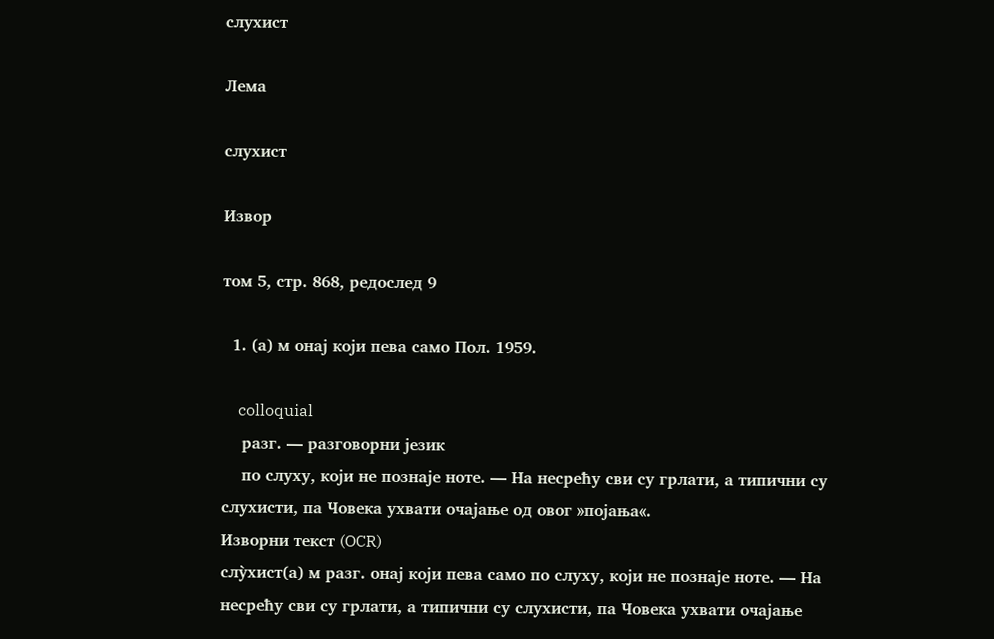слухист

Лема

слухист

Извор

том 5, стр. 868, редослед 9

  1. (а) м онај који пева само Пол. 1959.

    colloquial
    разг. — разговорни језик
    по слуху, који не познаје ноте. — На несрећу сви су грлати, а типични су слухисти, па Човека ухвати очајање од овог »појања«.
Изворни текст (OCR)
слу̀хист(а) м разг. онај који пева само по слуху, који не познаје ноте. — На несрећу сви су грлати, а типични су слухисти, па Човека ухвати очајање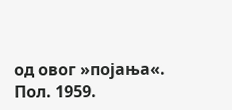од овог »појања«. Пол. 1959.